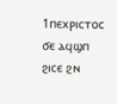1ⲡⲉⲭⲣⲓⲥⲧⲟⲥ ϭⲉ ⲁϥϣⲡ ϩⲓⲥⲉ ϩⲛ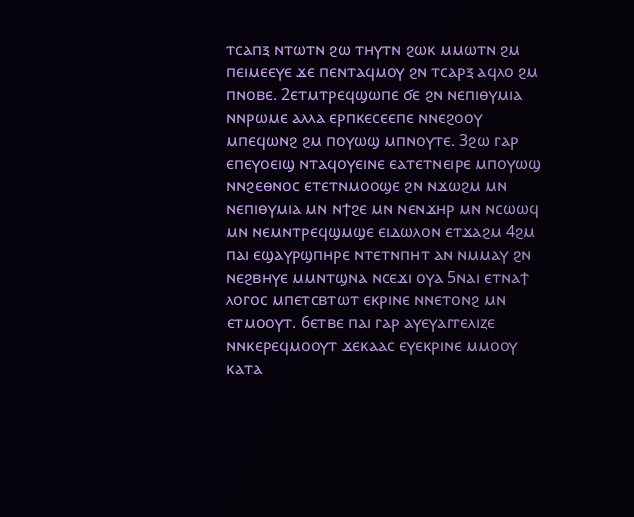ⲧⲥⲁⲡⲝ ⲛⲧⲱⲧⲛ ϩⲱ ⲧⲏⲩⲧⲛ ϩⲱⲕ ⲙⲙⲱⲧⲛ ϩⲙ ⲡⲉⲓⲙⲉⲉⲩⲉ ϫⲉ ⲡⲉⲛⲧⲁϥⲙⲟⲩ ϩⲛ ⲧⲥⲁⲣⲝ ⲁϥⲗⲟ ϩⲙ ⲡⲛⲟⲃⲉ. 2ⲉⲧⲙⲧⲣⲉϥϣⲱⲡⲉ ϭⲉ ϩⲛ ⲛⲉⲡⲓⲑⲩⲙⲓⲁ ⲛⲛⲣⲱⲙⲉ ⲁⲗⲗⲁ ⲉⲣⲡⲕⲉⲥⲉⲉⲡⲉ ⲛⲛⲉϩⲟⲟⲩ ⲙⲡⲉϥⲱⲛϩ ϩⲙ ⲡⲟⲩⲱϣ ⲙⲡⲛⲟⲩⲧⲉ. 3ϩⲱ ⲅⲁⲣ ⲉⲡⲉⲩⲟⲉⲓϣ ⲛⲧⲁϥⲟⲩⲉⲓⲛⲉ ⲉⲁⲧⲉⲧⲛⲉⲓⲣⲉ ⲙⲡⲟⲩⲱϣ ⲛⲛϩⲉⲑⲛⲟⲥ ⲉⲧⲉⲧⲛⲙⲟⲟϣⲉ ϩⲛ ⲛϫⲱϩⲙ ⲙⲛ ⲛⲉⲡⲓⲑⲩⲙⲓⲁ ⲙⲛ ⲛϯϩⲉ ⲙⲛ ⲛⲉⲛϫⲏⲣ ⲙⲛ ⲛⲥⲱⲱϥ ⲙⲛ ⲛⲉⲙⲛⲧⲣⲉϥϣⲙϣⲉ ⲉⲓⲇⲱⲗⲟⲛ ⲉⲧϫⲁϩⲙ 4ϩⲙ ⲡⲁⲓ ⲉϣⲁⲩⲣϣⲡⲏⲣⲉ ⲛⲧⲉⲧⲛⲡⲏⲧ ⲁⲛ ⲛⲙⲙⲁⲩ ϩⲛ ⲛⲉϩⲃⲏⲩⲉ ⲙⲙⲛⲧϣⲛⲁ ⲛⲥⲉϫⲓ ⲟⲩⲁ 5ⲛⲁⲓ ⲉⲧⲛⲁϯ ⲗⲟⲅⲟⲥ ⲙⲡⲉⲧⲥⲃⲧⲱⲧ ⲉⲕⲣⲓⲛⲉ ⲛⲛⲉⲧⲟⲛϩ ⲙⲛ ⲉⲧⲙⲟⲟⲩⲧ. 6ⲉⲧⲃⲉ ⲡⲁⲓ ⲅⲁⲣ ⲁⲩⲉⲩⲁⲅⲅⲉⲗⲓⲍⲉ ⲛⲛⲕⲉⲣⲉϥⲙⲟⲟⲩⲧ ϫⲉⲕⲁⲁⲥ ⲉⲩⲉⲕⲣⲓⲛⲉ ⲙⲙⲟⲟⲩ ⲕⲁⲧⲁ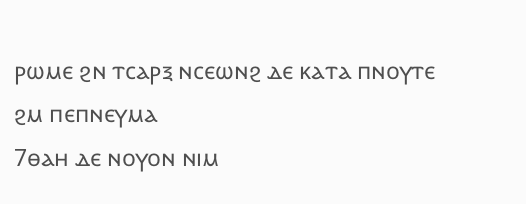ⲣⲱⲙⲉ ϩⲛ ⲧⲥⲁⲣⲝ ⲛⲥⲉⲱⲛϩ ⲇⲉ ⲕⲁⲧⲁ ⲡⲛⲟⲩⲧⲉ ϩⲙ ⲡⲉⲡⲛⲉⲩⲙⲁ
7ⲑⲁⲏ ⲇⲉ ⲛⲟⲩⲟⲛ ⲛⲓⲙ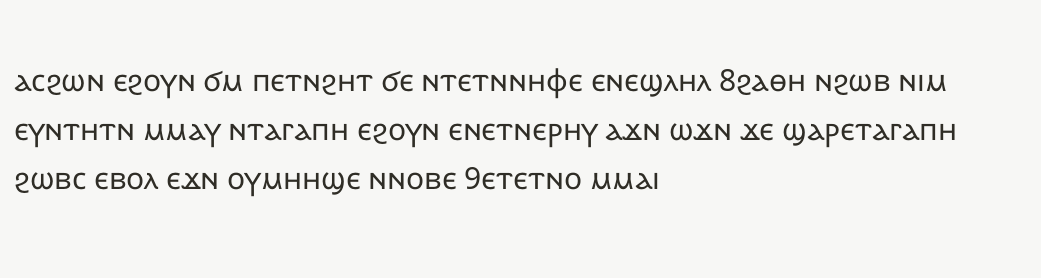ⲁⲥϩⲱⲛ ⲉϩⲟⲩⲛ ϭⲙ ⲡⲉⲧⲛϩⲏⲧ ϭⲉ ⲛⲧⲉⲧⲛⲛⲏⲫⲉ ⲉⲛⲉϣⲗⲏⲗ 8ϩⲁⲑⲏ ⲛϩⲱⲃ ⲛⲓⲙ ⲉⲩⲛⲧⲏⲧⲛ ⲙⲙⲁⲩ ⲛⲧⲁⲅⲁⲡⲏ ⲉϩⲟⲩⲛ ⲉⲛⲉⲧⲛⲉⲣⲏⲩ ⲁϫⲛ ⲱϫⲛ ϫⲉ ϣⲁⲣⲉⲧⲁⲅⲁⲡⲏ ϩⲱⲃⲥ ⲉⲃⲟⲗ ⲉϫⲛ ⲟⲩⲙⲏⲏϣⲉ ⲛⲛⲟⲃⲉ 9ⲉⲧⲉⲧⲛⲟ ⲙⲙⲁⲓ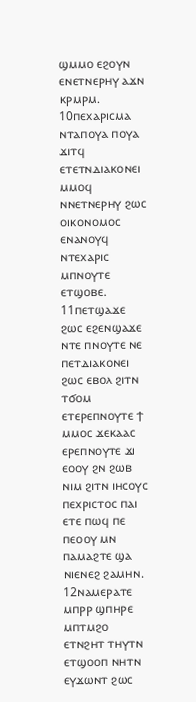ϣⲙⲙⲟ ⲉϩⲟⲩⲛ ⲉⲛⲉⲧⲛⲉⲣⲏⲩ ⲁϫⲛ ⲕⲣⲙⲣⲙ. 10ⲡⲉⲭⲁⲣⲓⲥⲙⲁ ⲛⲧⲁⲡⲟⲩⲁ ⲡⲟⲩⲁ ϫⲓⲧϥ ⲉⲧⲉⲧⲛⲇⲓⲁⲕⲟⲛⲉⲓ ⲙⲙⲟϥ ⲛⲛⲉⲧⲛⲉⲣⲏⲩ ϩⲱⲥ ⲟⲓⲕⲟⲛⲟⲙⲟⲥ ⲉⲛⲁⲛⲟⲩϥ ⲛⲧⲉⲭⲁⲣⲓⲥ ⲙⲡⲛⲟⲩⲧⲉ ⲉⲧϣⲟⲃⲉ. 11ⲡⲉⲧϣⲁϫⲉ ϩⲱⲥ ⲉϩⲉⲛϣⲁϫⲉ ⲛⲧⲉ ⲡⲛⲟⲩⲧⲉ ⲛⲉ ⲡⲉⲧⲇⲓⲁⲕⲟⲛⲉⲓ ϩⲱⲥ ⲉⲃⲟⲗ ϩⲓⲧⲛ ⲧϭⲟⲙ ⲉⲧⲉⲣⲉⲡⲛⲟⲩⲧⲉ ϯ ⲙⲙⲟⲥ ϫⲉⲕⲁⲁⲥ ⲉⲣⲉⲡⲛⲟⲩⲧⲉ ϫⲓ ⲉⲟⲟⲩ ϩⲛ ϩⲱⲃ ⲛⲓⲙ ϩⲓⲧⲛ ⲓⲏⲥⲟⲩⲥ ⲡⲉⲭⲣⲓⲥⲧⲟⲥ ⲡⲁⲓ ⲉⲧⲉ ⲡⲱϥ ⲡⲉ ⲡⲉⲟⲟⲩ ⲙⲛ ⲡⲁⲙⲁϩⲧⲉ ϣⲁ ⲛⲓⲉⲛⲉϩ ϩⲁⲙⲏⲛ.
12ⲛⲁⲙⲉⲣⲁⲧⲉ ⲙⲡⲣⲣ ϣⲡⲏⲣⲉ ⲙⲡⲧⲙϩⲟ ⲉⲧⲛϩⲏⲧ ⲧⲏⲩⲧⲛ ⲉⲧϣⲟⲟⲡ ⲛⲏⲧⲛ ⲉⲩϫⲱⲛⲧ ϩⲱⲥ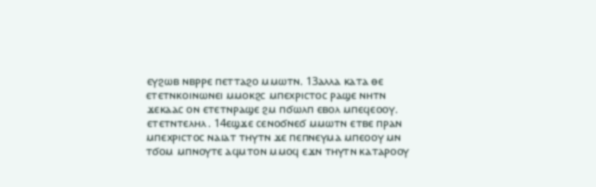ⲉⲩϩⲱⲃ ⲛⲃⲣⲣⲉ ⲡⲉⲧⲧⲁϩⲟ ⲙⲙⲱⲧⲛ. 13ⲁⲗⲗⲁ ⲕⲁⲧⲁ ⲑⲉ ⲉⲧⲉⲧⲛⲕⲟⲓⲛⲱⲛⲉⲓ ⲙⲙⲟⲕϩⲥ ⲙⲡⲉⲭⲣⲓⲥⲧⲟⲥ ⲣⲁϣⲉ ⲛⲏⲧⲛ ϫⲉⲕⲁⲁⲥ ⲟⲛ ⲉⲧⲉⲧⲛⲣⲁϣⲉ ϩⲙ ⲡϭⲱⲗⲡ ⲉⲃⲟⲗ ⲙⲡⲉϥⲉⲟⲟⲩ. ⲉⲧⲉⲧⲛⲧⲉⲗⲏⲗ. 14ⲉϣϫⲉ ⲥⲉⲛⲟϭⲛⲉϭ ⲙⲙⲱⲧⲛ ⲉⲧⲃⲉ ⲡⲣⲁⲛ ⲙⲡⲉⲭⲣⲓⲥⲧⲟⲥ ⲛⲁⲓⲁⲧ ⲧⲏⲩⲧⲛ ϫⲉ ⲡⲉⲡⲛⲉⲩⲙⲁ ⲙⲡⲉⲟⲟⲩ ⲙⲛ ⲧϭⲟⲙ ⲙⲡⲛⲟⲩⲧⲉ ⲁϥⲙⲧⲟⲛ ⲙⲙⲟϥ ⲉϫⲛ ⲧⲏⲩⲧⲛ ⲕⲁⲧⲁⲣⲟⲟⲩ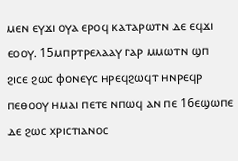ⲙⲉⲛ ⲉⲩϫⲓ ⲟⲩⲁ ⲉⲣⲟϥ ⲕⲁⲧⲁⲣⲱⲧⲛ ⲇⲉ ⲉϥϫⲓ ⲉⲟⲟⲩ. 15ⲙⲡⲣⲧⲣⲉⲗⲁⲁⲩ ⲅⲁⲣ ⲙⲙⲱⲧⲛ ϣⲡ ϩⲓⲥⲉ ϩⲱⲥ ⲫⲟⲛⲉⲩⲥ ⲏⲣⲉϥϩⲱϥⲧ ⲏⲛⲣⲉϥⲣ ⲡⲉⲑⲟⲟⲩ ⲏⲙⲁⲓ ⲡⲉⲧⲉ ⲛⲡⲱϥ ⲁⲛ ⲡⲉ 16ⲉϣⲱⲡⲉ ⲇⲉ ϩⲱⲥ ⲭⲣⲓⲥⲧⲓⲁⲛⲟⲥ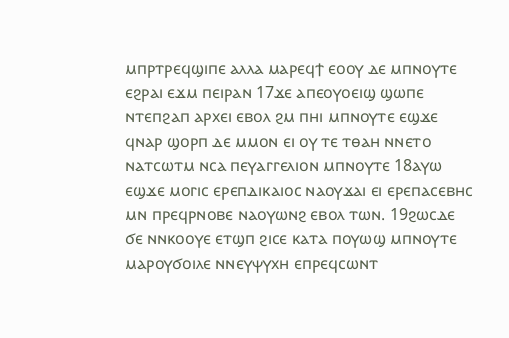ⲙⲡⲣⲧⲣⲉϥϣⲓⲡⲉ ⲁⲗⲗⲁ ⲙⲁⲣⲉϥϯ ⲉⲟⲟⲩ ⲇⲉ ⲙⲡⲛⲟⲩⲧⲉ ⲉϩⲣⲁⲓ ⲉϫⲙ ⲡⲉⲓⲣⲁⲛ 17ϫⲉ ⲁⲡⲉⲟⲩⲟⲉⲓϣ ϣⲱⲡⲉ ⲛⲧⲉⲡϩⲁⲡ ⲁⲣⲭⲉⲓ ⲉⲃⲟⲗ ϩⲙ ⲡⲏⲓ ⲙⲡⲛⲟⲩⲧⲉ ⲉϣϫⲉ ϥⲛⲁⲣ ϣⲟⲣⲡ ⲇⲉ ⲙⲙⲟⲛ ⲉⲓ ⲟⲩ ⲧⲉ ⲧⲑⲁⲏ ⲛⲛⲉⲧⲟ ⲛⲁⲧⲥⲱⲧⲙ ⲛⲥⲁ ⲡⲉⲩⲁⲅⲅⲉⲗⲓⲟⲛ ⲙⲡⲛⲟⲩⲧⲉ 18ⲁⲩⲱ ⲉϣϫⲉ ⲙⲟⲅⲓⲥ ⲉⲣⲉⲡⲇⲓⲕⲁⲓⲟⲥ ⲛⲁⲟⲩϫⲁⲓ ⲉⲓ ⲉⲣⲉⲡⲁⲥⲉⲃⲏⲥ ⲙⲛ ⲡⲣⲉϥⲣⲛⲟⲃⲉ ⲛⲁⲟⲩⲱⲛϩ ⲉⲃⲟⲗ ⲧⲱⲛ. 19ϩⲱⲥⲇⲉ ϭⲉ ⲛⲛⲕⲟⲟⲩⲉ ⲉⲧϣⲡ ϩⲓⲥⲉ ⲕⲁⲧⲁ ⲡⲟⲩⲱϣ ⲙⲡⲛⲟⲩⲧⲉ ⲙⲁⲣⲟⲩϭⲟⲓⲗⲉ ⲛⲛⲉⲩⲯⲩⲭⲏ ⲉⲡⲣⲉϥⲥⲱⲛⲧ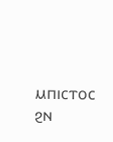ⲙⲡⲓⲥⲧⲟⲥ ϩⲛ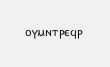ⲟⲩⲙⲛⲧⲣⲉϥⲣ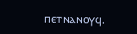ⲡⲉⲧⲛⲁⲛⲟⲩϥ.